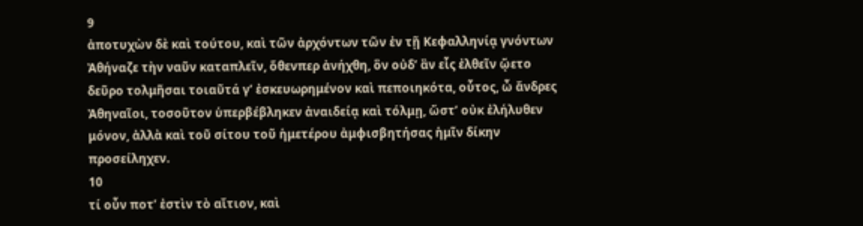9
ἀποτυχὼν δὲ καὶ τούτου, καὶ τῶν ἀρχόντων τῶν ἐν τῇ Κεφαλληνίᾳ γνόντων Ἀθήναζε τὴν ναῦν καταπλεῖν, ὅθενπερ ἀνήχθη, ὃν οὐδʼ ἂν εἷς ἐλθεῖν ᾤετο δεῦρο τολμῆσαι τοιαῦτά γʼ ἐσκευωρημένον καὶ πεποιηκότα, οὗτος, ὦ ἄνδρες Ἀθηναῖοι, τοσοῦτον ὑπερβέβληκεν ἀναιδείᾳ καὶ τόλμῃ, ὥστʼ οὐκ ἐλήλυθεν μόνον, ἀλλὰ καὶ τοῦ σίτου τοῦ ἡμετέρου ἀμφισβητήσας ἡμῖν δίκην προσείληχεν.
10
τί οὖν ποτʼ ἐστὶν τὸ αἴτιον, καὶ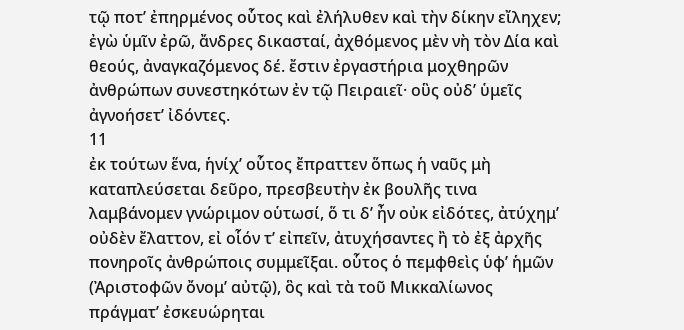τῷ ποτʼ ἐπηρμένος οὗτος καὶ ἐλήλυθεν καὶ τὴν δίκην εἴληχεν; ἐγὼ ὑμῖν ἐρῶ, ἄνδρες δικασταί, ἀχθόμενος μὲν νὴ τὸν Δία καὶ θεούς, ἀναγκαζόμενος δέ. ἔστιν ἐργαστήρια μοχθηρῶν ἀνθρώπων συνεστηκότων ἐν τῷ Πειραιεῖ· οὓς οὐδʼ ὑμεῖς ἀγνοήσετʼ ἰδόντες.
11
ἐκ τούτων ἕνα, ἡνίχʼ οὗτος ἔπραττεν ὅπως ἡ ναῦς μὴ καταπλεύσεται δεῦρο, πρεσβευτὴν ἐκ βουλῆς τινα λαμβάνομεν γνώριμον οὑτωσί, ὅ τι δʼ ἦν οὐκ εἰδότες, ἀτύχημʼ οὐδὲν ἔλαττον, εἰ οἷόν τʼ εἰπεῖν, ἀτυχήσαντες ἢ τὸ ἐξ ἀρχῆς πονηροῖς ἀνθρώποις συμμεῖξαι. οὗτος ὁ πεμφθεὶς ὑφʼ ἡμῶν (Ἀριστοφῶν ὄνομʼ αὐτῷ), ὃς καὶ τὰ τοῦ Μικκαλίωνος πράγματʼ ἐσκευώρηται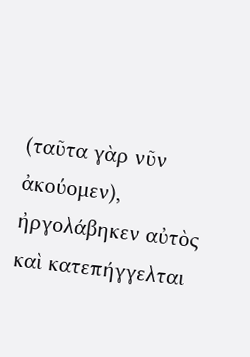(ταῦτα γὰρ νῦν ἀκούομεν), ἠργολάβηκεν αὐτὸς καὶ κατεπήγγελται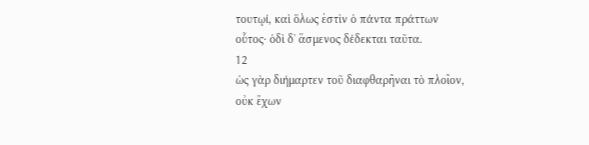τουτῳί, καὶ ὅλως ἐστὶν ὁ πάντα πράττων οὗτος· ὁδὶ δʼ ἅσμενος δέδεκται ταῦτα.
12
ὡς γὰρ διήμαρτεν τοῦ διαφθαρῆναι τὸ πλοῖον, οὐκ ἔχων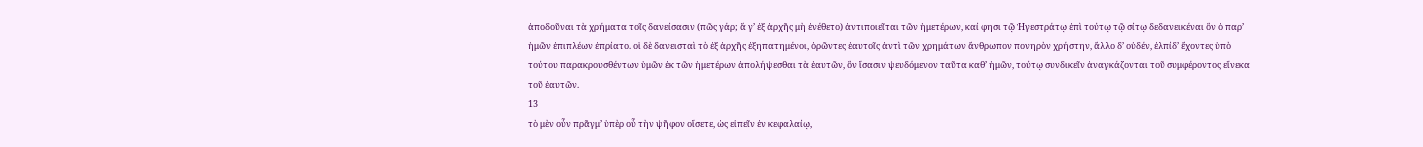ἀποδοῦναι τὰ χρήματα τοῖς δανείσασιν (πῶς γάρ; ἅ γʼ ἐξ ἀρχῆς μὴ ἐνέθετο) ἀντιποιεῖται τῶν ἡμετέρων, καί φησι τῷ Ἡγεστράτῳ ἐπὶ τούτῳ τῷ σίτῳ δεδανεικέναι ὃν ὁ παρʼ ἡμῶν ἐπιπλέων ἐπρίατο. οἱ δὲ δανεισταὶ τὸ ἐξ ἀρχῆς ἐξηπατημένοι, ὁρῶντες ἑαυτοῖς ἀντὶ τῶν χρημάτων ἄνθρωπον πονηρὸν χρήστην, ἄλλο δʼ οὐδέν, ἐλπίδʼ ἔχοντες ὑπὸ τούτου παρακρουσθέντων ὑμῶν ἐκ τῶν ἡμετέρων ἀπολήψεσθαι τὰ ἑαυτῶν, ὃν ἴσασιν ψευδόμενον ταῦτα καθʼ ἡμῶν, τούτῳ συνδικεῖν ἀναγκάζονται τοῦ συμφέροντος εἵνεκα τοῦ ἑαυτῶν.
13
τὸ μὲν οὖν πρᾶγμʼ ὑπὲρ οὗ τὴν ψῆφον οἴσετε, ὡς εἰπεῖν ἐν κεφαλαίῳ,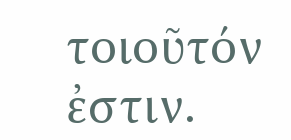τοιοῦτόν ἐστιν.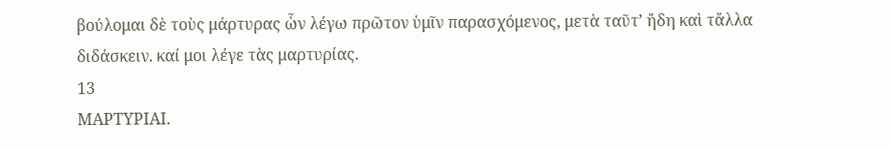βούλομαι δὲ τοὺς μάρτυρας ὧν λέγω πρῶτον ὑμῖν παρασχόμενος, μετὰ ταῦτʼ ἤδη καὶ τἄλλα διδάσκειν. καί μοι λέγε τὰς μαρτυρίας.
13
ΜΑΡΤΥΡΙΑΙ.